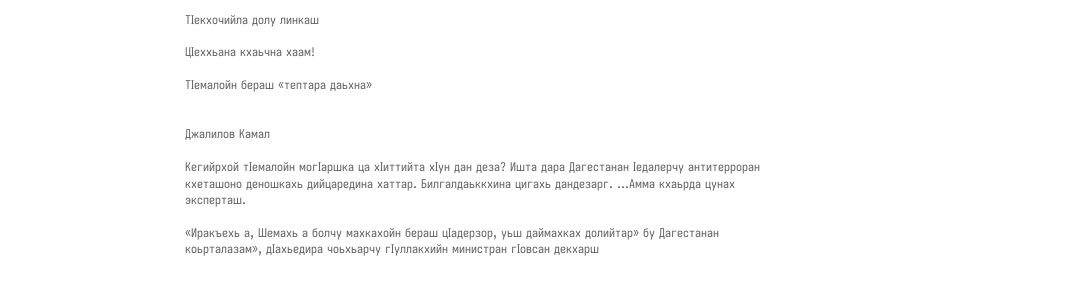ТIекхочийла долу линкаш

ЦIеххьана кхаьчна хаам!

ТIемалойн бераш «тептара даьхна»


Джалилов Камал

Кегийрхой тIемалойн могIаршка ца хIиттийта хIун дан деза? Ишта дара Дагестанан Iедалерчу антитерроран кхеташоно деношкахь дийцаредина хаттар. Билгалдаьккхина цигахь дандезарг. …Амма кхаьрда цунах эксперташ.

«Иракъехь а, Шемахь а болчу махкахойн бераш цIадерзор, уьш даймахках долийтар» бу Дагестанан коьрталазам», дIахьедира чоьхьарчу гIуллакхийн министран гIовсан декхарш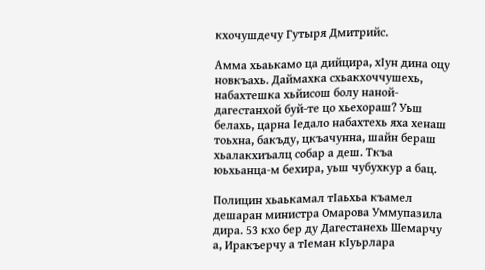кхочушдечу Гутыря Дмитрийс.

Амма хьаькамо ца дийцира, хIун дина оцу новкъахь. Даймахка схьакхоччушехь, набахтешка хьйисош болу наной-дагестанхой буй-те цо хьехораш? Уьш белахь, царна Iедало набахтехь яха хенаш тоьхна, бакъду, цкъачунна, шайн бераш хьалакхиъалц собар а деш. Ткъа юьхьанца-м бехира, уьш чубухкур а бац.

Полицин хьаькамал тIаьхьа къамел дешаран министра Омарова Уммупазила дира. 53 кхо бер ду Дагестанехь Шемарчу а, Иракъерчу а тIеман кIуьрлара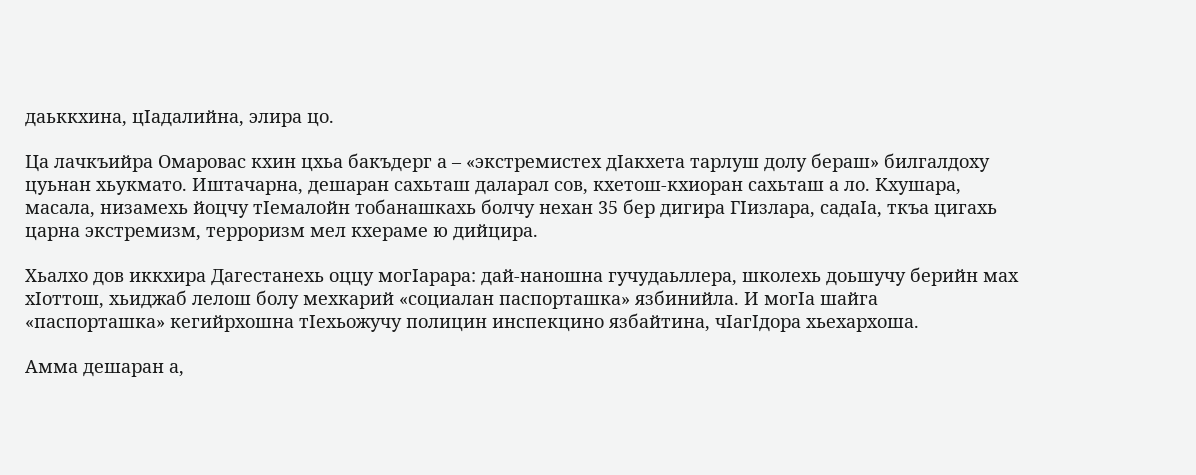даьккхина, цIадалийна, элира цо.

Ца лачкъийра Омаровас кхин цхьа бакъдерг а – «экстремистех дIакхета тарлуш долу бераш» билгалдоху цуьнан хьукмато. Иштачарна, дешаран сахьташ даларал сов, кхетош-кхиоран сахьташ а ло. Кхушара, масала, низамехь йоцчу тIемалойн тобанашкахь болчу нехан 35 бер дигира ГIизлара, садаIа, ткъа цигахь царна экстремизм, терроризм мел кхераме ю дийцира.

Хьалхо дов иккхира Дагестанехь оццу могIарара: дай-наношна гучудаьллера, школехь доьшучу берийн мах хIоттош, хьиджаб лелош болу мехкарий «социалан паспорташка» язбинийла. И могIа шайга «паспорташка» кегийрхошна тIехьожучу полицин инспекцино язбайтина, чIагIдора хьехархоша.

Амма дешаран а,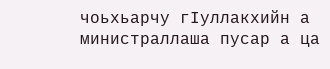чоьхьарчу гIуллакхийн а министраллаша пусар а ца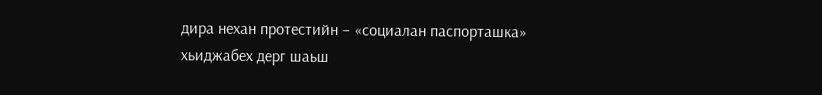дира нехан протестийн – «социалан паспорташка» хьиджабех дерг шаьш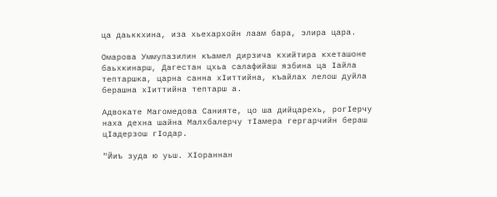ца даьккхина, иза хьехархойн лаам бара, элира цара.

Омарова Уммупазилин къамел дирзича кхийтира кхеташоне баьхкинарш, Дагестан цхьа салафийаш язбина ца Iайла тептаршка, царна санна хIиттийна, къайлах лелош дуйла берашна хIиттийна тептарш а.

Адвокате Магомедова Санияте, цо ша дийцарехь, рогIерчу наха дехна шайна Малхбалерчу тIамера гергарчийн бераш цIадерзош гIодар.

"Йиъ зуда ю уьш. ХIораннан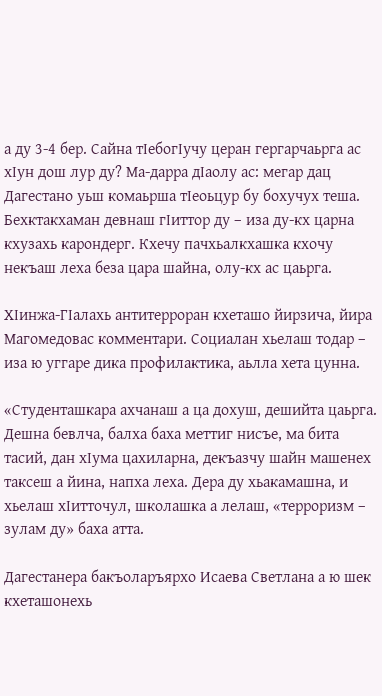а ду 3-4 бер. Сайна тIебогIучу церан гергарчаьрга ас хIун дош лур ду? Ма-дарра дIаолу ас: мегар дац Дагестано уьш комаьрша тIеоьцур бу бохучух теша. Бехктакхаман девнаш гIиттор ду – иза ду-кх царна кхузахь карондерг. Кхечу пачхьалкхашка кхочу некъаш леха беза цара шайна, олу-кх ас цаьрга.

ХIинжа-ГIалахь антитерроран кхеташо йирзича, йира Магомедовас комментари. Социалан хьелаш тодар – иза ю уггаре дика профилактика, аьлла хета цунна.

«Студенташкара ахчанаш а ца дохуш, дешийта цаьрга. Дешна бевлча, балха баха меттиг нисъе, ма бита тасий, дан хIума цахиларна, декъазчу шайн машенех таксеш а йина, напха леха. Дера ду хьакамашна, и хьелаш хIитточул, школашка а лелаш, «терроризм – зулам ду» баха атта.

Дагестанера бакъоларъярхо Исаева Светлана а ю шек кхеташонехь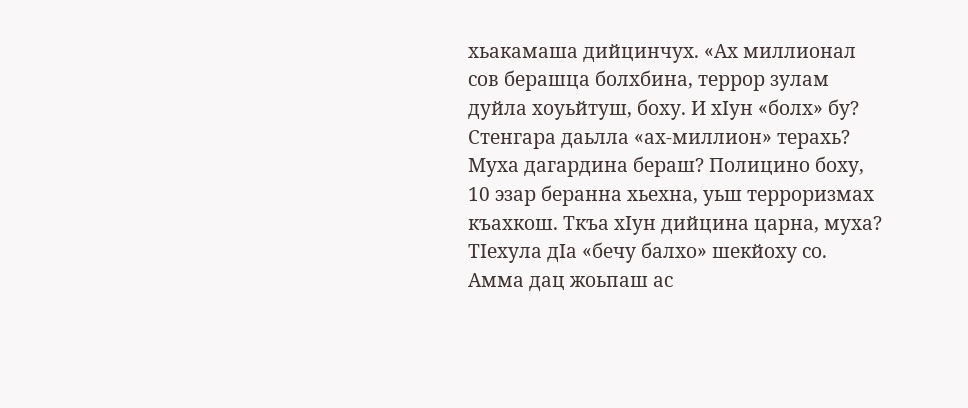хьакамаша дийцинчух. «Ах миллионал сов берашца болхбина, террор зулам дуйла хоуьйтуш, боху. И хIун «болх» бу? Стенгара даьлла «ах-миллион» терахь? Муха дагардина бераш? Полицино боху, 10 эзар беранна хьехна, уьш терроризмах къахкош. Ткъа хIун дийцина царна, муха? ТIехула дIа «бечу балхо» шекйоху со. Амма дац жоьпаш ас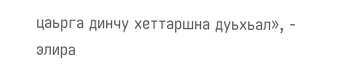цаьрга динчу хеттаршна дуьхьал», - элира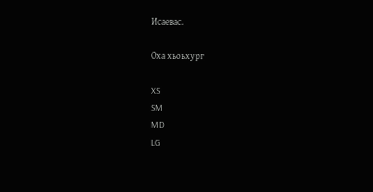Исаевас.

Оха хьоьхург

XS
SM
MD
LG